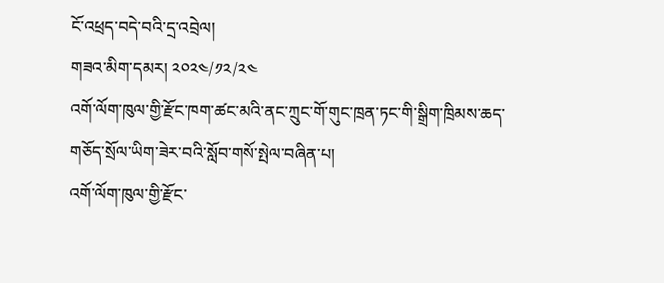ངོ་འཕྲད་བདེ་བའི་དྲ་འབྲེལ།
གཟའ་མིག་དམར། ༢༠༢༤/༡༢/༢༤
འགོ་ལོག་ཁུལ་གྱི་རྫོང་ཁག་ཚང་མའི་ནང་ཀྲུང་གོ་གུང་ཁྲན་ཏང་གི་སྒྲིག་ཁྲིམས་ཆད་གཅོད་སྲོལ་ཡིག་ཟེར་བའི་སློབ་གསོ་སྤེལ་བཞིན་པ།
འགོ་ལོག་ཁུལ་གྱི་རྫོང་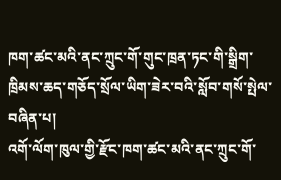ཁག་ཚང་མའི་ནང་ཀྲུང་གོ་གུང་ཁྲན་ཏང་གི་སྒྲིག་ཁྲིམས་ཆད་གཅོད་སྲོལ་ཡིག་ཟེར་བའི་སློབ་གསོ་སྤེལ་བཞིན་པ།
འགོ་ལོག་ཁུལ་གྱི་རྫོང་ཁག་ཚང་མའི་ནང་ཀྲུང་གོ་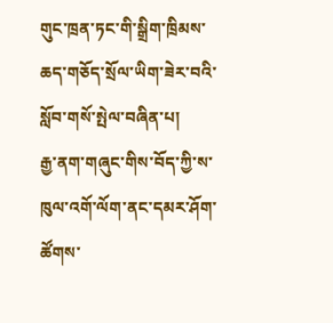གུང་ཁྲན་ཏང་གི་སྒྲིག་ཁྲིམས་ཆད་གཅོད་སྲོལ་ཡིག་ཟེར་བའི་སློབ་གསོ་སྤེལ་བཞིན་པ།
རྒྱ་ནག་གཞུང་གིས་བོད་ཀྱི་ས་ཁུལ་འགོ་ལོག་ནང་དམར་ཤོག་ཚོགས་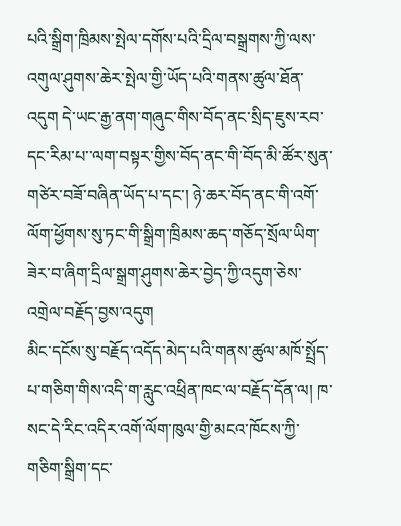པའི་སྒྲིག་ཁྲིམས་སྤེལ་དགོས་པའི་དྲིལ་བསྒྲགས་ཀྱི་ལས་འགུལ་ཤུགས་ཆེར་སྤེལ་གྱི་ཡོད་པའི་གནས་ཚུལ་ཐོན་འདུག དེ་ཡང་རྒྱ་ནག་གཞུང་གིས་བོད་ནང་སྲིད་ཇུས་རབ་དང་རིམ་པ་་ལག་བསྟར་གྱིས་བོད་ནང་གི་བོད་མི་ཚོར་སུན་གཙེར་བཟོ་བཞིན་ཡོད་པ་དང་། ཉེ་ཆར་བོད་ནང་གི་འགོ་ལོག་ཕྱོགས་སུ་ཏང་གི་སྒྲིག་ཁྲིམས་ཆད་གཅོད་སྲོལ་ཡིག་ཟེར་བ་ཞིག་དྲིལ་སྒྲག་ཤུགས་ཆེར་བྱེད་ཀྱི་འདུག་ཅེས་འགྲེལ་བརྗོད་བྱས་འདུག
མིང་དངོས་སུ་བརྗོད་འདོད་མེད་པའི་གནས་ཚུལ་མཁོ་སྤྲོད་པ་གཅིག་གིས་འདི་ག་རླུང་འཕྲིན་ཁང་ལ་བརྗོད་དོན་ལ། ཁ་སང་དེ་རིང་འདིར་འགོ་ལོག་ཁུལ་གྱི་མངའ་ཁོངས་ཀྱི་གཅིག་སྒྲིག་དང་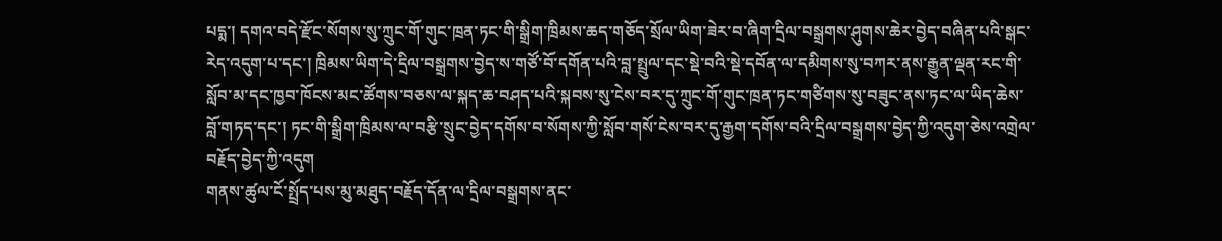པདྨ་། དགའ་བདེ་རྫོང་སོགས་སུ་ཀྲུང་གོ་གུང་ཁྲན་ཏང་གི་སྒྲིག་ཁྲིམས་ཆད་གཅོད་སྲོལ་ཡིག་ཟེར་བ་ཞིག་དྲིལ་བསྒྲགས་ཤུགས་ཆེར་བྱེད་བཞིན་པའི་སྒང་རེད་འདུག་པ་དང་། ཁྲིམས་ཡིག་དེ་དྲིལ་བསྒྲགས་བྱེད་ས་གཙོ་བོ་དགོན་པའི་བླ་སྤྲུལ་དང་སྡེ་བའི་སྡེ་དབོན་ལ་དམིགས་སུ་བཀར་ནས་རྒྱུན་ལྡན་རང་གི་སློབ་མ་དང་ཁྱབ་ཁོངས་མང་ཚོགས་བཅས་ལ་སྐད་ཆ་བཤད་པའི་སྐབས་སུ་ངེས་བར་དུ་ཀྲུང་གོ་གུང་ཁྲན་ཏང་གཙིགས་སུ་བཟུང་ནས་ཏང་ལ་ཡིད་ཆེས་བློ་གཏད་དང་། ཏང་གི་སྒྲིག་ཁྲིམས་ལ་བརྩི་སྲུང་བྱེད་དགོས་བ་སོགས་ཀྱི་སློབ་གསོ་ངེས་བར་དུ་རྒྱག་དགོས་བའི་དྲིལ་བསྒྲགས་བྱེད་ཀྱི་འདུག་ཅེས་འགྲེལ་བརྗོད་བྱེད་ཀྱི་འདུག
གནས་ཚུལ་ངོ་སྤྲོད་པས་མུ་མཐུད་བརྗོད་དོན་ལ་དྲིལ་བསྒྲགས་ནང་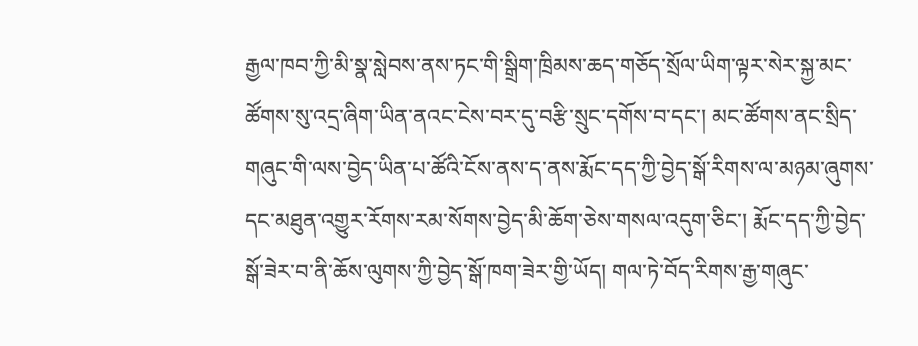རྒྱལ་ཁབ་ཀྱི་མི་སྣ་སླེབས་ནས་ཏང་གི་སྒྲིག་ཁྲིམས་ཆད་གཅོད་སྲོལ་ཡིག་ལྟར་སེར་སྐྱ་མང་ཚོགས་སུ་འདྲ་ཞིག་ཡིན་ནའང་ངེས་བར་དུ་བརྩི་སྲུང་དགོས་བ་དང་། མང་ཚོགས་ནང་སྲིད་གཞུང་གི་ལས་བྱེད་ཡིན་པ་ཚོའི་ངོས་ནས་ད་ནས་རྨོང་དད་ཀྱི་བྱེད་སྒོ་རིགས་ལ་མཉམ་ཞུགས་དང་མཐུན་འགྱུར་རོགས་རམ་སོགས་བྱེད་མི་ཆོག་ཅེས་གསལ་འདུག་ཅིང་། རྨོང་དད་ཀྱི་བྱེད་སྒོ་ཟེར་བ་ནི་ཆོས་ལུགས་ཀྱི་བྱེད་སྒོ་ཁག་ཟེར་གྱི་ཡོད། གལ་ཏེ་བོད་རིགས་རྒྱ་གཞུང་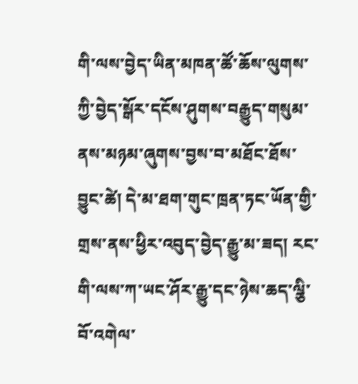གི་ལས་བྱེད་ཡིན་མཁན་ཚོ་ཆོས་ལུགས་ཀྱི་བྱེད་སྒོར་དངོས་ཤུགས་བརྒྱུད་གསུམ་ནས་མཉམ་ཞུགས་བྱས་བ་མཐོང་ཐོས་བྱུང་ཚེ། དེ་མ་ཐག་གུང་ཁྲན་ཏང་ཡོན་གྱི་གྲས་ནས་ཕྱིར་འབུད་བྱེད་རྒྱུ་མ་ཟད། རང་གི་ལས་ཀ་ཡང་ཤོར་རྒྱུ་དང་ཉེས་ཆད་ལྕི་བོ་འགེལ་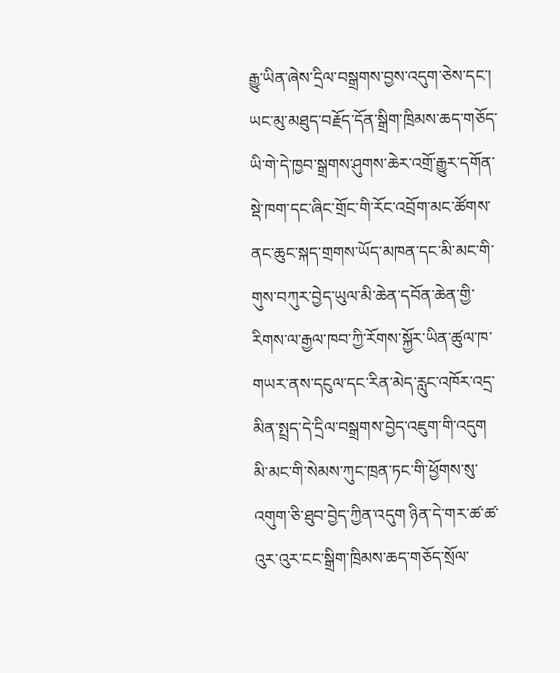རྒྱུ་ཡིན་ཞེས་དྲིལ་བསྒྲགས་བྱས་འདུག་ཅེས་དང་།
ཡང་མུ་མཐུད་བརྗོད་དོན་སྒྲིག་ཁྲིམས་ཆད་གཅོད་ཡི་གེ་དེ་ཁྱབ་སྒྲགས་ཤུགས་ཆེར་འགྲོ་རྒྱུར་དགོན་སྡེ་ཁག་དང་ཞིང་གྲོང་གི་རོང་འབྲོག་མང་ཚོགས་ནང་ཆུང་སྐད་གྲགས་ཡོད་མཁན་དང་མི་མང་གི་གུས་བཀུར་བྱེད་ཡུལ་མི་ཆེན་དབོན་ཆེན་གྱི་རིགས་ལ་རྒྱལ་ཁབ་ཀྱི་རོགས་སྐྱོར་ཡིན་ཚུལ་ཁ་གཡར་ནས་དངུལ་དང་རིན་མེད་རླུང་འཁོར་འདྲ་མིན་སྤྲད་དེ་དྲིལ་བསྒྲགས་བྱེད་འཇུག་གི་འདུག མི་མང་གི་སེམས་ཀུང་ཁྲན་ཏང་གི་ཕྱོགས་སུ་འགུག་ཅི་ཐུབ་བྱེད་ཀྱིན་འདུག ཉིན་དེ་གར་ཚ་ཚ་འུར་འུར་ངང་སྒྲིག་ཁྲིམས་ཆད་གཅོད་སྲོལ་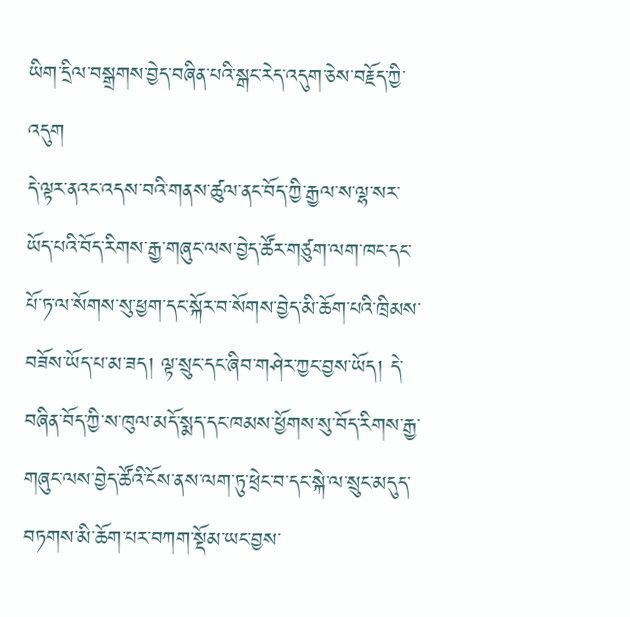ཡིག་དྲིལ་བསྒྲགས་བྱེད་བཞིན་པའི་སྒང་རེད་འདུག་ཅེས་བརྗོད་ཀྱི་འདུག
དེ་ལྟར་ནའང་འདས་བའི་གནས་ཚུལ་ནང་བོད་ཀྱི་རྒྱལ་ས་ལྷ་སར་ཡོད་པའི་བོད་རིགས་རྒྱ་གཞུང་ལས་བྱེད་ཚོར་གཙུག་ལག་ཁང་དང་པོ་ཏ་ལ་སོགས་སུ་ཕྱག་དང་སྐོར་བ་སོགས་བྱེད་མི་ཆོག་པའི་ཁྲིམས་བཟོས་ཡོད་པ་མ་ཟད། ལྟ་སྲུང་དང་ཞིབ་གཤེར་ཀྱང་བྱས་ཡོད། དེ་བཞིན་བོད་ཀྱི་ས་ཁུལ་མདོ་སྨད་དང་ཁམས་ཕྱོགས་སུ་བོད་རིགས་རྒྱ་གཞུང་ལས་བྱེད་ཚོའི་ངོས་ནས་ལག་ཏུ་ཕྲེང་བ་དང་སྐེ་ལ་སྲུང་མདུད་བཏགས་མི་ཆོག་པར་བཀག་སྡོམ་ཡང་བྱས་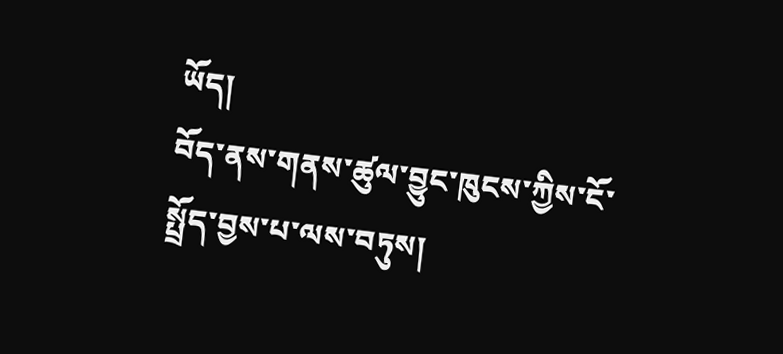ཡོད།
བོད་ནས་གནས་ཚུལ་བྱུང་ཁུངས་ཀྱིས་ངོ་སྤྲོད་བྱས་པ་ལས་བཏུས།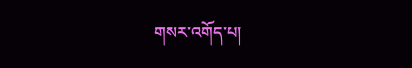གསར་འགོད་པ།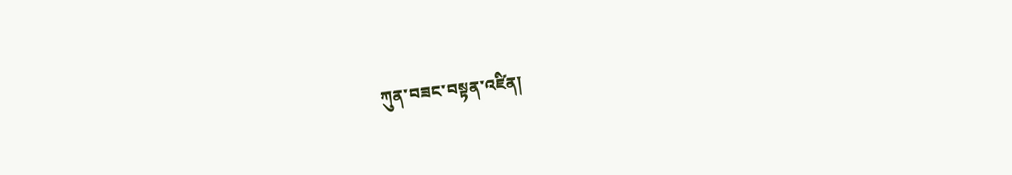ཀུན་བཟང་བསྟན་འཛིན།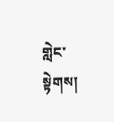གླེང་སྟེགས།